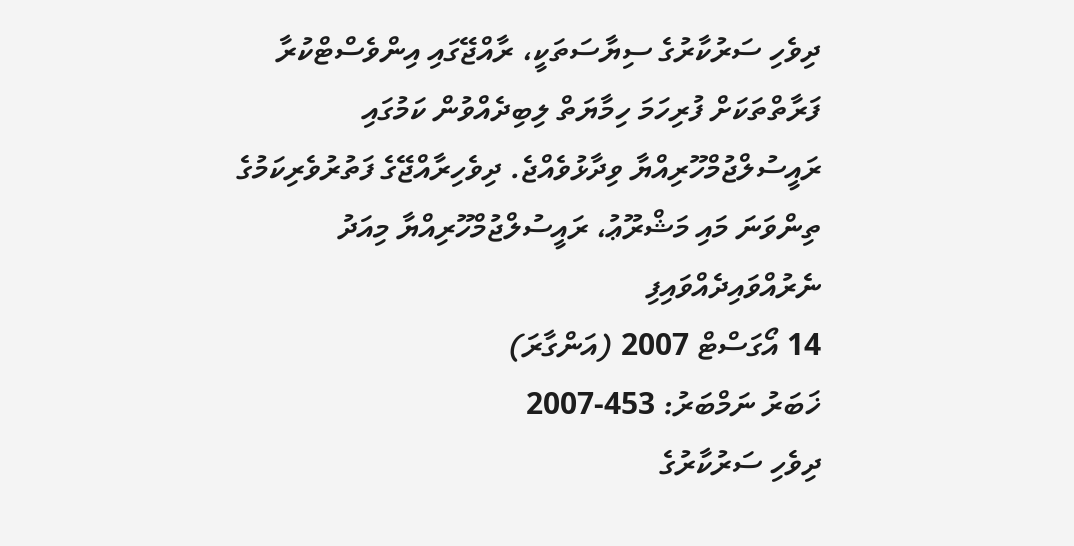ދިވެހި ސަރުކާރުގެ ސިޔާސަތަކީ، ރާއްޖޭގައި އިންވެސްޓްކުރާ ފަރާތްތަކަށް ފުރިހަމަ ހިމާޔަތް ލިބިދެއްވުން ކަމުގައި ރައީސުލްޖުމްހޫރިއްޔާ ވިދާޅުވެއްޖެ. ދިވެހިރާއްޖޭގެ ފަތުރުވެރިކަމުގެ ތިންވަނަ މައި މަޝްރޫޢު، ރައީސުލްޖުމްހޫރިއްޔާ މިއަދު ނެރުއްވައިދެއްވައިފި
14 އޯގަސްޓް 2007 (އަންގާރަ)
ޚަބަރު ނަމްބަރު: 453-2007
ދިވެހި ސަރުކާރުގެ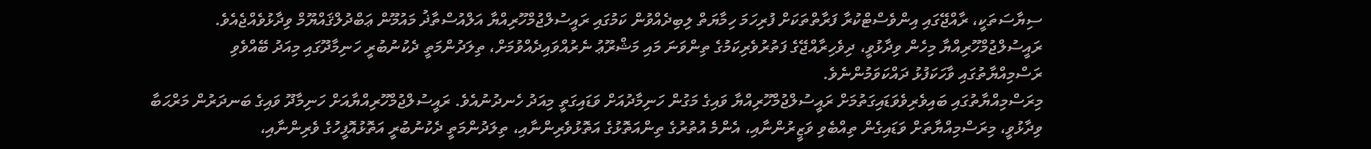ސިޔާސަތަކީ، ރާއްޖޭގައި އިންވެސްޓްކުރާ ފަރާތްތަކަށް ފުރިހަމަ ހިމާޔަތް ލިބިދެއްވުން ކަމުގައި ރައީސުލްޖުމްހޫރިއްޔާ އަލްއުސްތާޛު މައުމޫން ޢަބްދުލްޤައްޔޫމް ވިދާޅުވެއްޖެއެވެ. ރައީސުލްޖުމްހޫރިއްޔާ މިހެން ވިދާޅުވީ، ދިވެހިރާއްޖޭގެ ފަތުރުވެރިކަމުގެ ތިންވަނަ މައި މަޝްރޫޢު ނެރުއްވައިދެއްވުމަށް، ތިލަދުންމަތީ ދެކުނުބުރީ ހަނިމާދޫގައި މިއަދު ބޭއްވެވި ރަސްމިއްޔާތުގައި ވާހަކަފުޅު ދައްކަވަމުންނެވެ.
މިރަސްމިއްޔާތުގައި ބައިވެރިވެވަޑައިގަތުމަށް ރައީސުލްޖުމްހޫރިއްޔާ ވައިގެ މަގުން ހަނިމާދުއަށް ވަޑައިގަތީ މިއަދު ހެނދުނުއެވެ. ރައީސުލްޖުމްހޫރިއްޔާއަށް ހަނިމާދޫ ވައިގެ ބަނދަރުން މަރްޙަބާ ވިދާޅުވީ، މިރަސްމިއްޔާތަށް ވަޑައިގެން ތިއްބެވި ވަޒީރުންނާއި، އެންމެ އުތުރުގެ ތިންއަތޮޅުގެ އަތޮޅުވެރިންނާއި، ތިލަދުންމަތީ ދެކުނުބުރީ އަތޮޅުއޮފީހުގެ ވެރިންނާއި،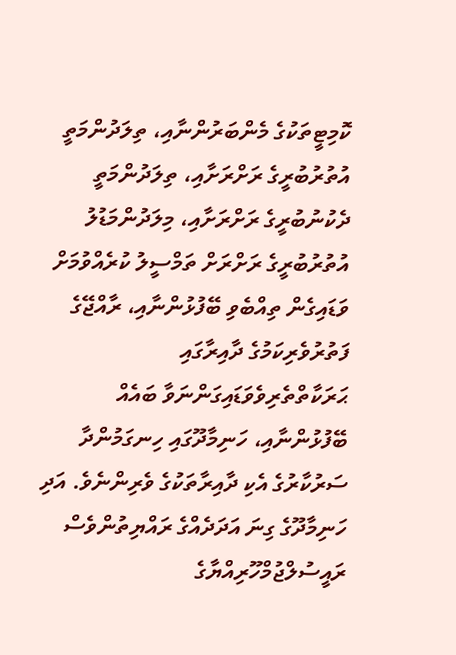ކޮމިޓީތަކުގެ މެންބަރުންނާއި، ތިލަދުންމަތީ އުތުރުބުރީގެ ރަށްރަށާއި، ތިލަދުންމަތީ ދެކުނުބުރީގެ ރަށްރަށާއި، މިލަދުންމަޑުލު އުތުރުބުރީގެ ރަށްރަށް ތަމްސީލު ކުރެއްވުމަށް ވަޑައިގެން ތިއްބެވި ބޭފުޅުންނާއި، ރާއްޖޭގެ ފަތުރުވެރިކަމުގެ ދާއިރާގައި ޙަރަކާތްތެރިވެވަޑައިގަންނަވާ ބައެއް ބޭފުޅުންނާއި، ހަނިމާދޫގައި ހިނގަމުންދާ ސަރުކާރުގެ އެކި ދާއިރާތަކުގެ ވެރިންނެވެ. އަދި ހަނިމާދޫގެ ގިނަ އަދަދެއްގެ ރައްޔިތުންވެސް ރައީސުލްޖުމްހޫރިއްޔާގެ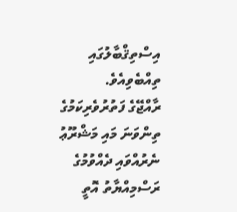އިސްތިޤްބާލުގައި ތިއްބެވިއެވެ.
ރާއްޖޭގެ ފަތުރުވެރިކަމުގެ ތިންވަނަ މައި މަޝްރޫޢު ނެރުއްވައި ދެއްވުމުގެ ރަސްމިއްޔާތު އޮތީ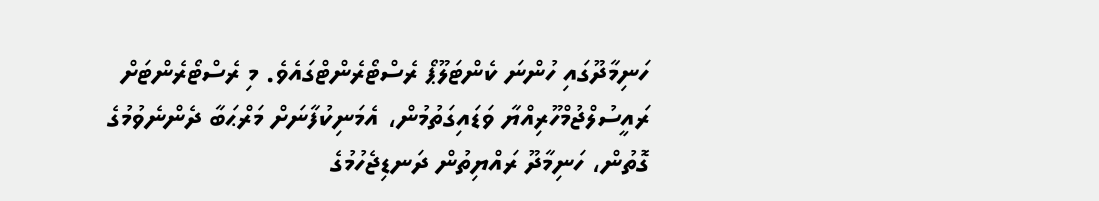ހަނިމާދޫގައި ހުންނަ ކެންޓަލޫޕޯ ރެސްޓޯރެންޓްގައެވެ. މި ރެސްޓޯރެންޓަށް ރައީސުލްޖުމްހޫރިއްޔާ ވަޑައިގަތުމުން، އެމަނިކުފާނަށް މަރްޙަބާ ދެންނެވުމުގެ ގޮތުން، ހަނިމާދޫ ރައްޔިތުން ދަނޑިޖެހުމުގެ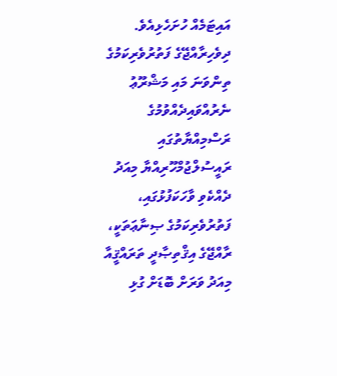އައިޓަމެއް ހުށަހެޅިއެވެ.
ދިވެހިރާއްޖޭގެ ފަތުރުވެރިކަމުގެ ތިންވަނަ މައި މަޝްރޫޢު ނެރުއްވައިދެއްވުމުގެ ރަސްމިއްޔާތުގައި ރައީސުލްޖުމްހޫރިއްޔާ މިއަދު ދެއްކެވި ވާހަކަފުޅުގައި، ފަތުރުވެރިކަމުގެ ޞިނާޢަތަކީ، ރާއްޖޭގެ އިޤްތިޞާދީ ތަރައްޤީއާ މިއަދު ވަރަށް ބޮޑަށް ގުޅި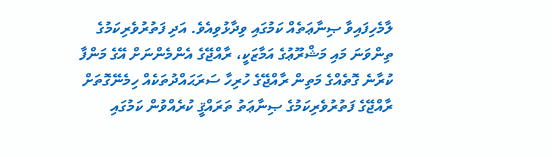ލާމެހިފައިވާ ޞިނާޢަތެއް ކަމުގައި ވިދާޅުވިއެވެ. އަދި ފަތުރުވެރިކަމުގެ ތިންވަނަ މައި މަޝްރޫޢުގެ އަމާޒަކީ، ރާއްޖޭގެ އެންމެންނަށް އޭގެ މަންފާ ކުރާނެ ގޮތެއްގެ މަތިން ރާއްޖޭގެ ހުރިހާ ސަރަޙައްދުތަކެއް ހިމެނޭގޮތަށް ރާއްޖޭގެ ފަތުރުވެރިކަމުގެ ޞިނާޢަތު ތަރައްޤީ ކުރެއްވުން ކަމުގައި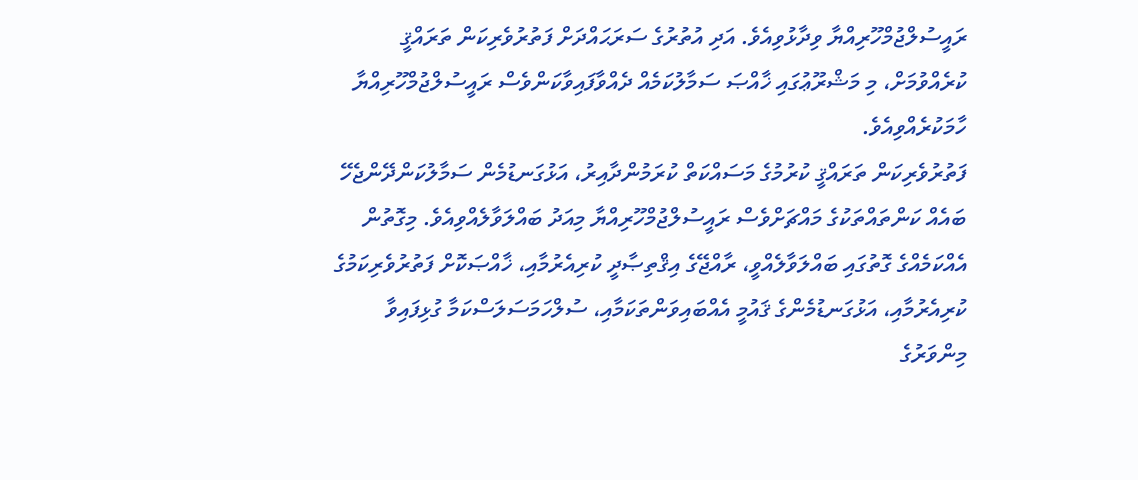ރައީސުލްޖުމްހޫރިއްޔާ ވިދާޅުވިއެވެ. އަދި އުތުރުގެ ސަރަޙައްދަށް ފަތުރުވެރިކަން ތަރައްޤީ ކުރެއްވުމަށް، މި މަޝްރޫޢުގައި ޚާއްޞަ ސަމާލުކަމެއް ދެއްވާފައިވާކަންވެސް ރައީސުލްޖުމްހޫރިއްޔާ ހާމަކުރެއްވިއެވެ.
ފަތުރުވެރިކަން ތަރައްޤީ ކުރުމުގެ މަސައްކަތް ކުރަމުންދާއިރު، އަޅުގަނޑުމެން ސަމާލުކަންދޭންޖެހޭ ބައެއް ކަންތައްތަކުގެ މައްޗަށްވެސް ރައީސުލްޖުމްހޫރިއްޔާ މިއަދު ބައްލަވާލެއްވިއެވެ. މިގޮތުން އެއްކަމެއްގެ ގޮތުގައި ބައްލަވާލެއްވީ، ރާއްޖޭގެ އިޤްތިޞާދީ ކުރިއެރުމާއި، ޚާއްޞަކޮށް ފަތުރުވެރިކަމުގެ ކުރިއެރުމާއި، އަޅުގަނޑުމެންގެ ޤައުމީ އެއްބައިވަންތަކަމާއި، ސުލްހަމަސަލަސްކަމާ ގުޅިފައިވާ މިންވަރުގެ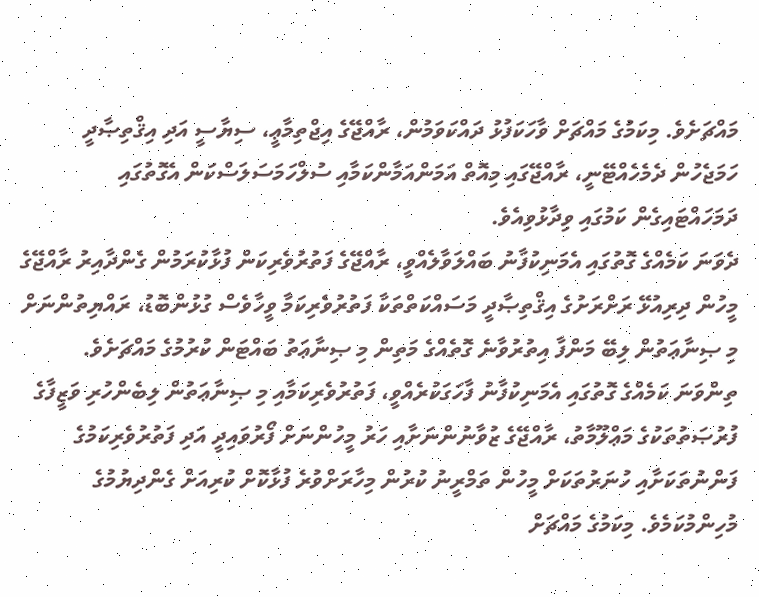މައްޗަށެވެ. މިކަމުގެ މައްޗަށް ވާހަކަފުޅު ދައްކަވަމުން، ރާއްޖޭގެ އިޖްތިމާޢީ، ސިޔާސީ އަދި އިޤްތިޞާދީ ހަމަޖެހުން ދެމެހެއްޓޭނީ، ރާއްޖޭގައި މިއޮތް އަމަންއަމާންކަމާއި ސުލްހަމަސަލަސްކަން އެގޮތުގައި ދަމަހައްޓައިގެން ކަމުގައި ވިދާޅުވިއެވެ.
ދެވަނަ ކަމެއްގެ ގޮތުގައި އެމަނިކުފާނު ބައްލަވާލެއްވީ، ރާއްޖޭގެ ފަތުރުވެރިކަން ފުޅާކުރަމުން ގެންދާއިރު ރާއްޖޭގެ މީހުން ދިރިއުޅޭ ރަށްރަށުގެ އިޤްތިޞާދީ މަސައްކަތްތަކާ ފަތުރުވެރިކަމާ ވީހާވެސް ގުޅުންބޮޑު، ރައްޔިތުންނަށް މި ޞިނާޢަތުން ލިބޭ މަންފާ އިތުރުވާނެ ގޮތެއްގެ މަތިން މި ޞިނާޢަތު ބައްޓަން ކުރުމުގެ މައްޗަށެވެ. ތިންވަނަ ކަމެއްގެ ގޮތުގައި އެމަނިކުފާނު ފާހަގަކުރެއްވީ، ފަތުރުވެރިކަމާއި މި ޞިނާޢަތުން ލިބެންހުރި ވަޒީފާގެ ފުރުޞަތުތަކުގެ މަޢްލޫމާތު، ރާއްޖޭގެ ޒުވާނުންނަށާއި ހަރު މީހުންނަށް ފޯރުވައިދީ އަދި ފަތުރުވެރިކަމުގެ ފަންނުތަކަށާއި ހުނަރުތަކަށް މީހުން ތަމްރީނު ކުރުން މިހާރަށްވުރެ ފުޅާކޮށް ކުރިއަށް ގެންދިޔުމުގެ މުހިންމުކަމެވެ. މިކަމުގެ މައްޗަށް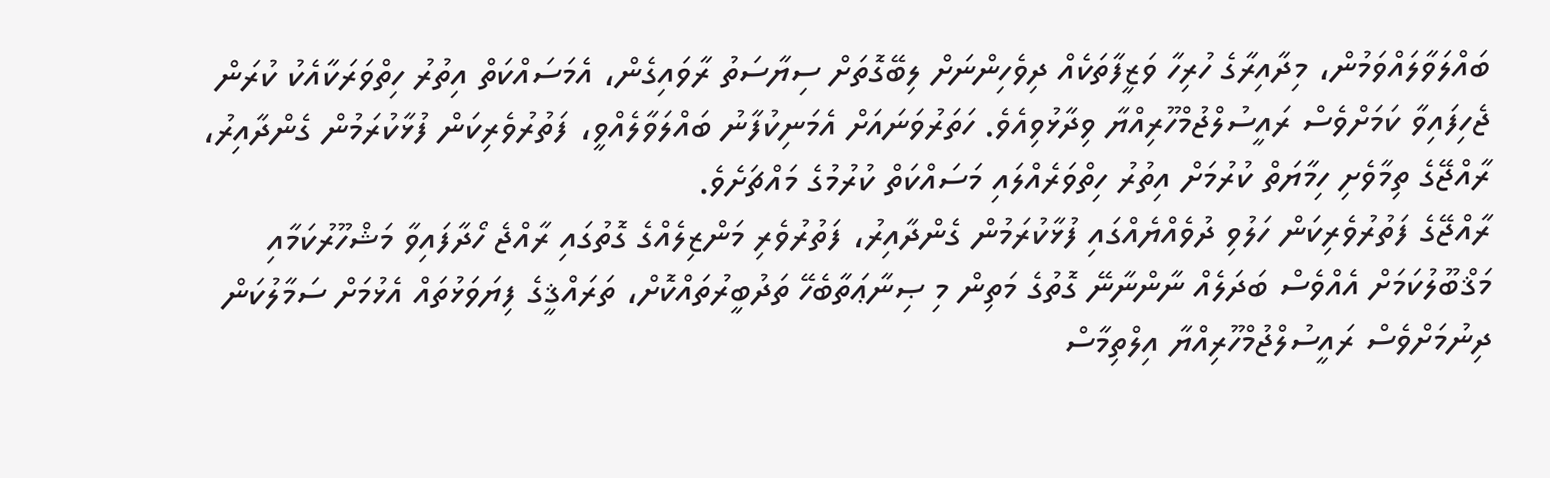ބައްލަވާލައްވަމުން، މިދާއިރާގެ ހުރިހާ ވަޒީފާތަކެއް ދިވެހިންނަށް ލިބޭގޮތަށް ސިޔާސަތު ރާވައިގެން، އެމަސައްކަތް އިތުރު ހިތްވަރަކާއެކު ކުރަން ޖެހިފައިވާ ކަމަށްވެސް ރައީސުލްޖުމްހޫރިއްޔާ ވިދާޅުވިއެވެ. ހަތަރުވަނައަށް އެމަނިކުފާނު ބައްލަވާލެއްވީ، ފަތުރުވެރިކަން ފުޅާކުރަމުން ގެންދާއިރު، ރާއްޖޭގެ ތިމާވެށި ހިމާޔަތް ކުރުމަށް އިތުރު ހިތްވަރެއްލައި މަސައްކަތް ކުރުމުގެ މައްޗަށެވެ.
ރާއްޖޭގެ ފަތުރުވެރިކަން ހަލުވި ދުވެއްޔެއްގައި ފުޅާކުރަމުން ގެންދާއިރު، ފަތުރުވެރި މަންޒިލެއްގެ ގޮތުގައި ރާއްޖެ ހޯދާފައިވާ މަޝްހޫރުކަމާއި މަޤްބޫލުކަމަށް އެއްވެސް ބަދަލެއް ނާންނާނޭ ގޮތުގެ މަތިން މި ޞިނާޢަތާބެހޭ ތަދުބީރުތައްކޮށް، ތަރައްޤީގެ ފިޔަވަޅުތައް އެޅުމަށް ސަމާލުކަން ދިނުމަށްވެސް ރައީސުލްޖުމްހޫރިއްޔާ އިލްތިމާސް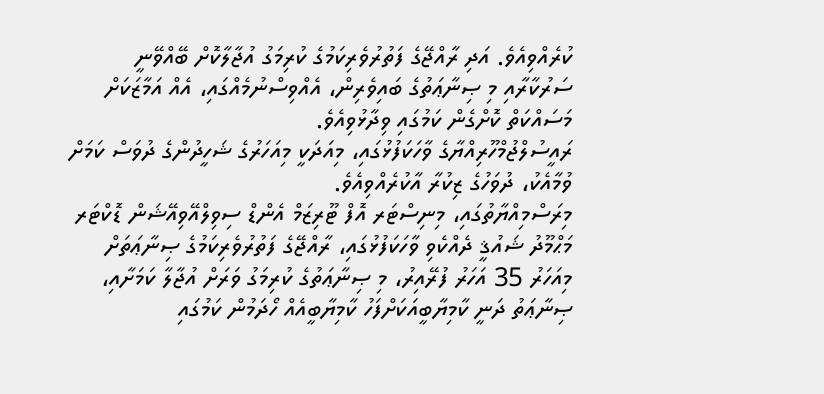ކުރެއްވިއެވެ. އަދި ރާއްޖޭގެ ފަތުރުވެރިކަމުގެ ކުރިމަގު އުޖާލާކޮށް ބޭއްވޭނީ ސަރުކާރާއި މި ޞިނާޢަތުގެ ބައިވެރިން، އެއްވިސްނުމެއްގައި، އެއް އަމާޒަކަށް މަސައްކަތް ކޮށްގެން ކަމުގައި ވިދާޅުވިއެވެ.
ރައީސުލްޖުމްހޫރިއްޔާގެ ވާހަކަފުޅުގައި، މިއަދަކީ މިއަހަރުގެ ޝަހީދުންގެ ދުވަސް ކަމަށް ވުމާއެކު، ދުވަހުގެ ޒިކުރާ އާކުރެއްވިއެވެ.
މިރަސްމިއްޔާތުގައި، މިނިސްޓަރ އޮފް ޓޫރިޒަމް އެންޑް ސިވިލްއޭވިއޭޝަން ޑޮކްޓަރ މަޙްމޫދު ޝައުޤީ ދެއްކެވި ވާހަކަފުޅުގައި، ރާއްޖޭގެ ފަތުރުވެރިކަމުގެ ޞިނާޢަތަށް މިއަހަރު 35 އަހަރު ފުރޭއިރު، މި ޞިނާޢަތުގެ ކުރިމަގު ވަރަށް އުޖާލާ ކަމަށާއި، ޞިނާޢަތު ދަނީ ކާމިޔާބީއަކަށްފަހު ކާމިޔާބީއެއް ހޯދަމުން ކަމުގައި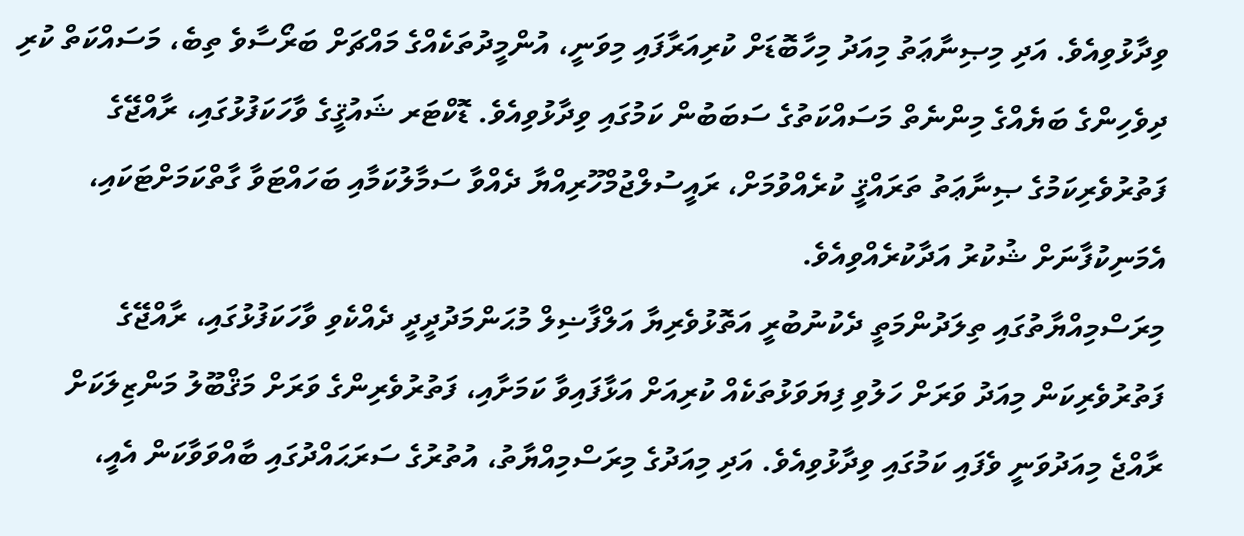ވިދާޅުވިއެވެ. އަދި މިޞިނާޢަތު މިއަދު މިހާބޮޑަށް ކުރިއަރާފައި މިވަނީ، އުންމީދުތަކެއްގެ މައްޗަށް ބަރޯސާވެ ތިބެ، މަސައްކަތް ކުރި ދިވެހިންގެ ބަޔެއްގެ މިންނެތް މަސައްކަތުގެ ސަބަބުން ކަމުގައި ވިދާޅުވިއެވެ. ޑޮކްޓަރ ޝައުޤީގެ ވާހަކަފުޅުގައި، ރާއްޖޭގެ ފަތުރުވެރިކަމުގެ ޞިނާޢަތު ތަރައްޤީ ކުރެއްވުމަށް، ރައީސުލްޖުމްހޫރިއްޔާ ދެއްވާ ސަމާލުކަމާއި ބަހައްޓަވާ ގާތްކަމަށްޓަކައި، އެމަނިކުފާނަށް ޝުކުރު އަދާކުރެއްވިއެވެ.
މިރަސްމިއްޔާތުގައި ތިލަދުންމަތީ ދެކުނުބުރީ އަތޮޅުވެރިޔާ އަލްފާޟިލް މުޙަންމަދުދީދީ ދެއްކެވި ވާހަކަފުޅުގައި، ރާއްޖޭގެ ފަތުރުވެރިކަން މިއަދު ވަރަށް ހަލުވި ފިޔަވަޅުތަކެއް ކުރިއަށް އަޅާފައިވާ ކަމަށާއި، ފަތުރުވެރިންގެ ވަރަށް މަޤްބޫލު މަންޒިލަކަށް ރާއްޖެ މިއަދުވަނީ ވެފައި ކަމުގައި ވިދާޅުވިއެވެ. އަދި މިއަދުގެ މިރަސްމިއްޔާތު، އުތުރުގެ ސަރަޙައްދުގައި ބާއްވަވާކަން އެއީ،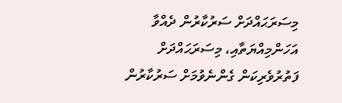މިސަރަޙައްދަށް ސަރުކާރުން ދެއްވާ އަހަންމިއްޔަތާއި، މިސަރަޙައްދަށް ފަތުރުވެރިކަން ގެންނެވުމަށް ސަރުކާރުން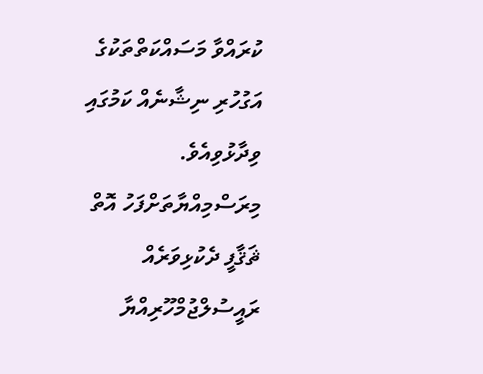ކުރައްވާ މަސައްކަތްތަކުގެ އަގުހުރި ނިޝާނެއް ކަމުގައި ވިދާޅުވިއެވެ.
މިރަސްމިއްޔާތަށްފަހު އޮތް ޘަޤާފީ ދެކުޅިވަރެއް ރައީސުލްޖުމްހޫރިއްޔާ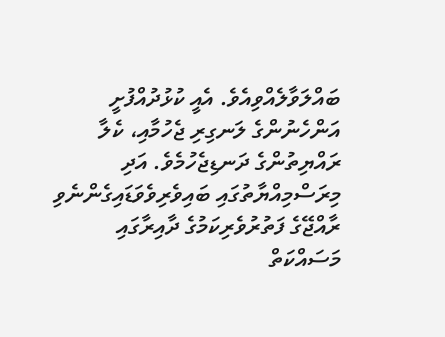ބައްލަވާލެއްވިއެވެ. އެއީ ކުޅުދުއްފުށީ އަންހެނުންގެ ލަނގިރި ޖެހުމާއި، ކެލާ ރައްޔިތުންގެ ދަނޑިޖެހުމެވެ. އަދި މިރަސްމިއްޔާތުގައި ބައިވެރިވެވަޑައިގެންނެވި ރާއްޖޭގެ ފަތުރުވެރިކަމުގެ ދާއިރާގައި މަސައްކަތް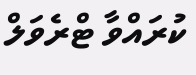ކުރައްވާ ޓްރެވަލް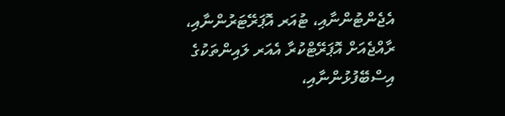އެޖެންޓުންނާއި، ޓުއަރ އޮޕަރޭޓަރުންނާއި، ރާއްޖެއަށް އޮޕަރޭޓްކުރާ އެއަރ ލައިންތަކުގެ އިސްބޭފުޅުންނާއި،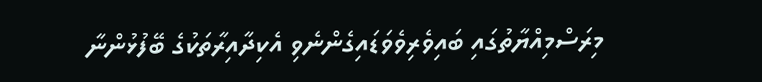މިރަސްމިއްޔާތުގައި ބައިވެރިވެވަޑައިގެންނެވި އެކިދާއިރާތަކުގެ ބޭފުޅުންނާ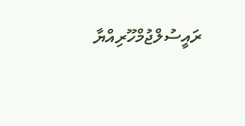ރައީސުލްޖުމްހޫރިއްޔާ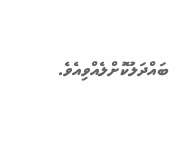ބައްދަލުކޮށްލެއްވިއެވެ.